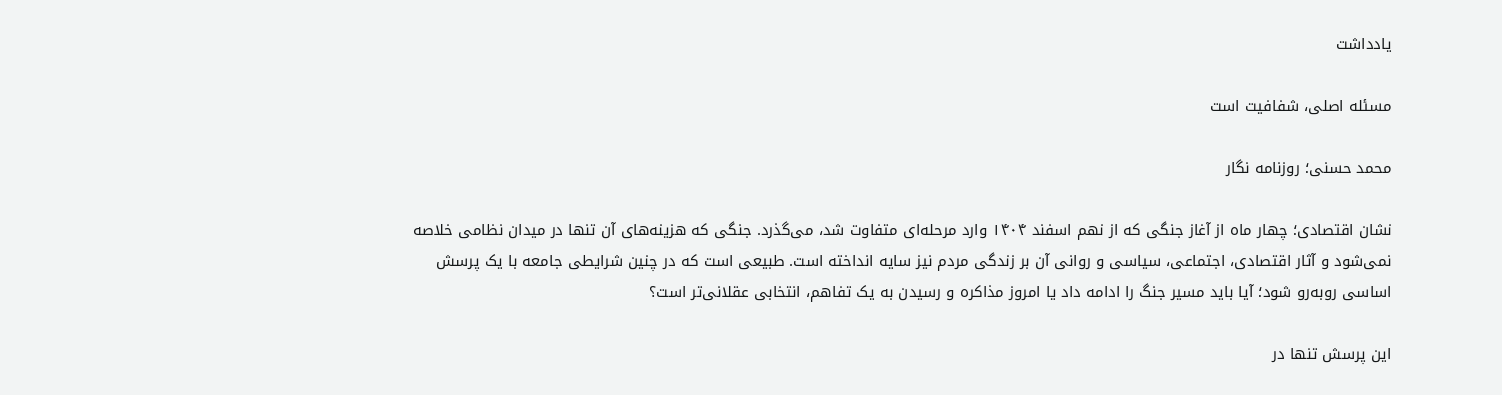یادداشت

مسئله اصلی، شفافیت است

محمد حسنی؛ روزنامه نگار

نشان اقتصادی؛ چهار ماه از آغاز جنگی که از نهم اسفند ۱۴۰۴ وارد مرحله‌ای متفاوت شد، می‌گذرد. جنگی که هزینه‌های آن تنها در میدان نظامی خلاصه نمی‌شود و آثار اقتصادی، اجتماعی، سیاسی و روانی آن بر زندگی مردم نیز سایه انداخته است. طبیعی است که در چنین شرایطی جامعه با یک پرسش اساسی روبه‌رو شود؛ آیا باید مسیر جنگ را ادامه داد یا امروز مذاکره و رسیدن به یک تفاهم، انتخابی عقلانی‌تر است؟

این پرسش تنها در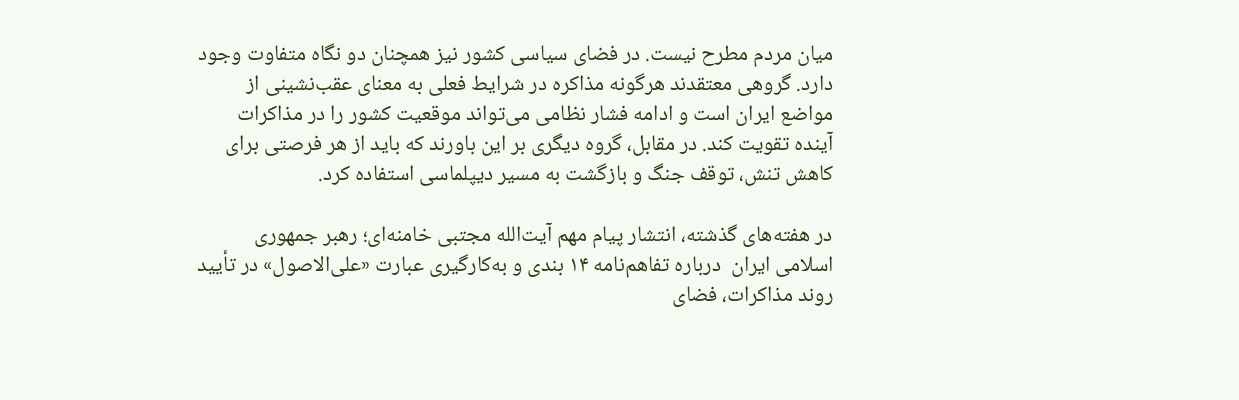میان مردم مطرح نیست. در فضای سیاسی کشور نیز همچنان دو نگاه متفاوت وجود دارد. گروهی معتقدند هرگونه مذاکره در شرایط فعلی به معنای عقب‌نشینی از مواضع ایران است و ادامه فشار نظامی می‌تواند موقعیت کشور را در مذاکرات آینده تقویت کند. در مقابل، گروه دیگری بر این باورند که باید از هر فرصتی برای کاهش تنش، توقف جنگ و بازگشت به مسیر دیپلماسی استفاده کرد.

در هفته‌های گذشته، انتشار پیام مهم آیت‌الله مجتبی خامنه‌ای؛ رهبر جمهوری اسلامی ایران  درباره تفاهم‌نامه ۱۴ بندی و به‌کارگیری عبارت «علی‌الاصول» در تأیید روند مذاکرات، فضای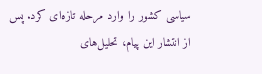سیاسی کشور را وارد مرحله تازه‌ای کرد. پس از انتشار این پیام، تحلیل‌های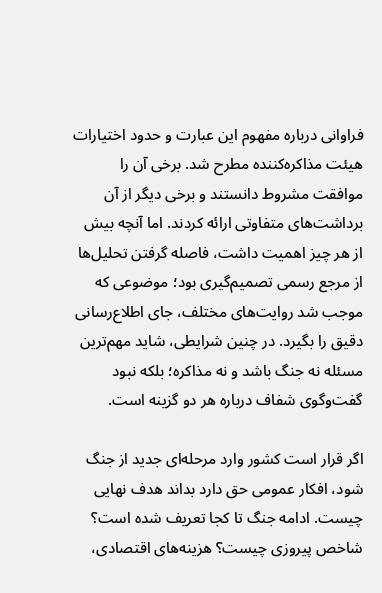فراوانی درباره مفهوم این عبارت و حدود اختیارات هیئت مذاکره‌کننده مطرح شد. برخی آن را موافقت مشروط دانستند و برخی دیگر از آن برداشت‌های متفاوتی ارائه کردند. اما آنچه بیش از هر چیز اهمیت داشت، فاصله گرفتن تحلیل‌ها از مرجع رسمی تصمیم‌گیری بود؛ موضوعی که موجب شد روایت‌های مختلف، جای اطلاع‌رسانی دقیق را بگیرد. در چنین شرایطی، شاید مهم‌ترین مسئله نه جنگ باشد و نه مذاکره؛ بلکه نبود گفت‌وگوی شفاف درباره هر دو گزینه است.

اگر قرار است کشور وارد مرحله‌ای جدید از جنگ شود، افکار عمومی حق دارد بداند هدف نهایی چیست. ادامه جنگ تا کجا تعریف شده است؟ شاخص پیروزی چیست؟ هزینه‌های اقتصادی،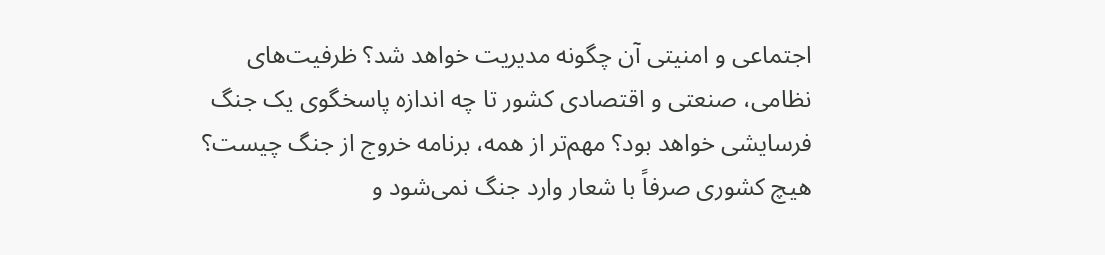اجتماعی و امنیتی آن چگونه مدیریت خواهد شد؟ ظرفیت‌های نظامی، صنعتی و اقتصادی کشور تا چه اندازه پاسخگوی یک جنگ فرسایشی خواهد بود؟ مهم‌تر از همه، برنامه خروج از جنگ چیست؟ هیچ کشوری صرفاً با شعار وارد جنگ نمی‌شود و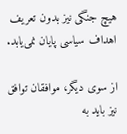هیچ جنگی نیز بدون تعریف اهداف سیاسی پایان نمی‌یابد.

از سوی دیگر، موافقان توافق نیز باید به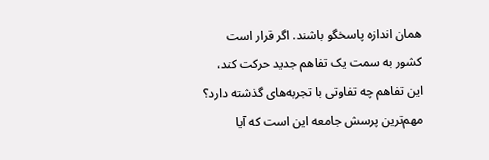همان اندازه پاسخگو باشند. اگر قرار است کشور به سمت یک تفاهم جدید حرکت کند، این تفاهم چه تفاوتی با تجربه‌های گذشته دارد؟ مهم‌ترین پرسش جامعه این است که آیا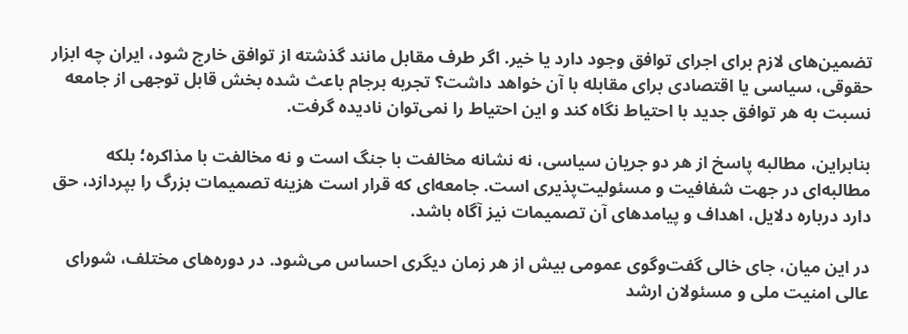تضمین‌های لازم برای اجرای توافق وجود دارد یا خیر. اگر طرف مقابل مانند گذشته از توافق خارج شود، ایران چه ابزار حقوقی، سیاسی یا اقتصادی برای مقابله با آن خواهد داشت؟ تجربه برجام باعث شده بخش قابل توجهی از جامعه نسبت به هر توافق جدید با احتیاط نگاه کند و این احتیاط را نمی‌توان نادیده گرفت.

بنابراین، مطالبه پاسخ از هر دو جریان سیاسی، نه نشانه مخالفت با جنگ است و نه مخالفت با مذاکره؛ بلکه مطالبه‌ای در جهت شفافیت و مسئولیت‌پذیری است. جامعه‌ای که قرار است هزینه تصمیمات بزرگ را بپردازد، حق دارد درباره دلایل، اهداف و پیامدهای آن تصمیمات نیز آگاه باشد.

در این میان، جای خالی گفت‌وگوی عمومی بیش از هر زمان دیگری احساس می‌شود. در دوره‌های مختلف، شورای عالی امنیت ملی و مسئولان ارشد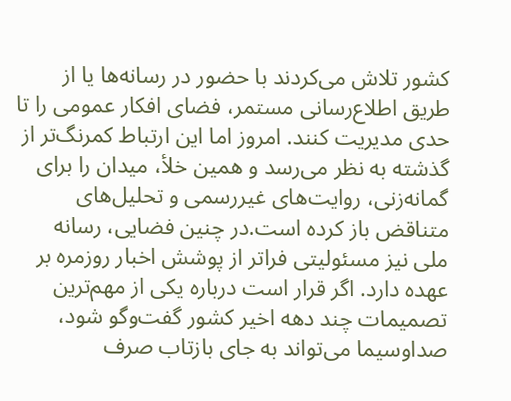کشور تلاش می‌کردند با حضور در رسانه‌ها یا از طریق اطلاع‌رسانی مستمر، فضای افکار عمومی را تا حدی مدیریت کنند. امروز اما این ارتباط کمرنگ‌تر از گذشته به نظر می‌رسد و همین خلأ، میدان را برای گمانه‌زنی، روایت‌های غیررسمی و تحلیل‌های متناقض باز کرده است.در چنین فضایی، رسانه ملی نیز مسئولیتی فراتر از پوشش اخبار روزمره بر عهده دارد. اگر قرار است درباره یکی از مهم‌ترین تصمیمات چند دهه اخیر کشور گفت‌وگو شود، صداوسیما می‌تواند به جای بازتاب صرف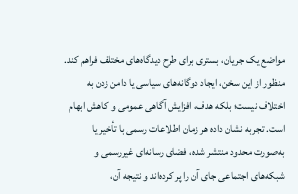مواضع یک جریان، بستری برای طرح دیدگاه‌های مختلف فراهم کند. منظور از این سخن، ایجاد دوگانه‌های سیاسی یا دامن زدن به اختلاف نیست؛ بلکه هدف، افزایش آگاهی عمومی و کاهش ابهام است. تجربه نشان داده هر زمان اطلاعات رسمی با تأخیر یا به‌صورت محدود منتشر شده، فضای رسانه‌ای غیررسمی و شبکه‌های اجتماعی جای آن را پر کرده‌اند و نتیجه آن،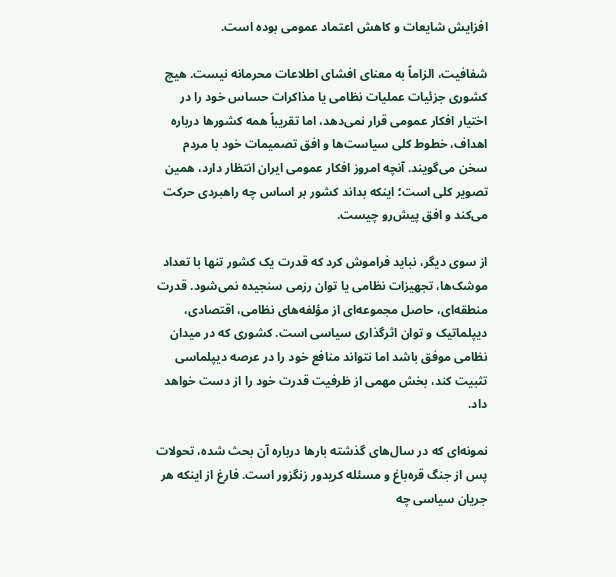افزایش شایعات و کاهش اعتماد عمومی بوده است.

شفافیت، الزاماً به معنای افشای اطلاعات محرمانه نیست. هیچ کشوری جزئیات عملیات نظامی یا مذاکرات حساس خود را در اختیار افکار عمومی قرار نمی‌دهد، اما تقریباً همه کشورها درباره اهداف، خطوط کلی سیاست‌ها و افق تصمیمات خود با مردم سخن می‌گویند. آنچه امروز افکار عمومی ایران انتظار دارد، همین تصویر کلی است؛ اینکه بداند کشور بر اساس چه راهبردی حرکت می‌کند و افق پیش‌رو چیست.

از سوی دیگر، نباید فراموش کرد که قدرت یک کشور تنها با تعداد موشک‌ها، تجهیزات نظامی یا توان رزمی سنجیده نمی‌شود. قدرت منطقه‌ای، حاصل مجموعه‌ای از مؤلفه‌های نظامی، اقتصادی، دیپلماتیک و توان اثرگذاری سیاسی است. کشوری که در میدان نظامی موفق باشد اما نتواند منافع خود را در عرصه دیپلماسی تثبیت کند، بخش مهمی از ظرفیت قدرت خود را از دست خواهد داد.

نمونه‌ای که در سال‌های گذشته بارها درباره آن بحث شده، تحولات پس از جنگ قره‌باغ و مسئله کریدور زنگزور است. فارغ از اینکه هر جریان سیاسی چه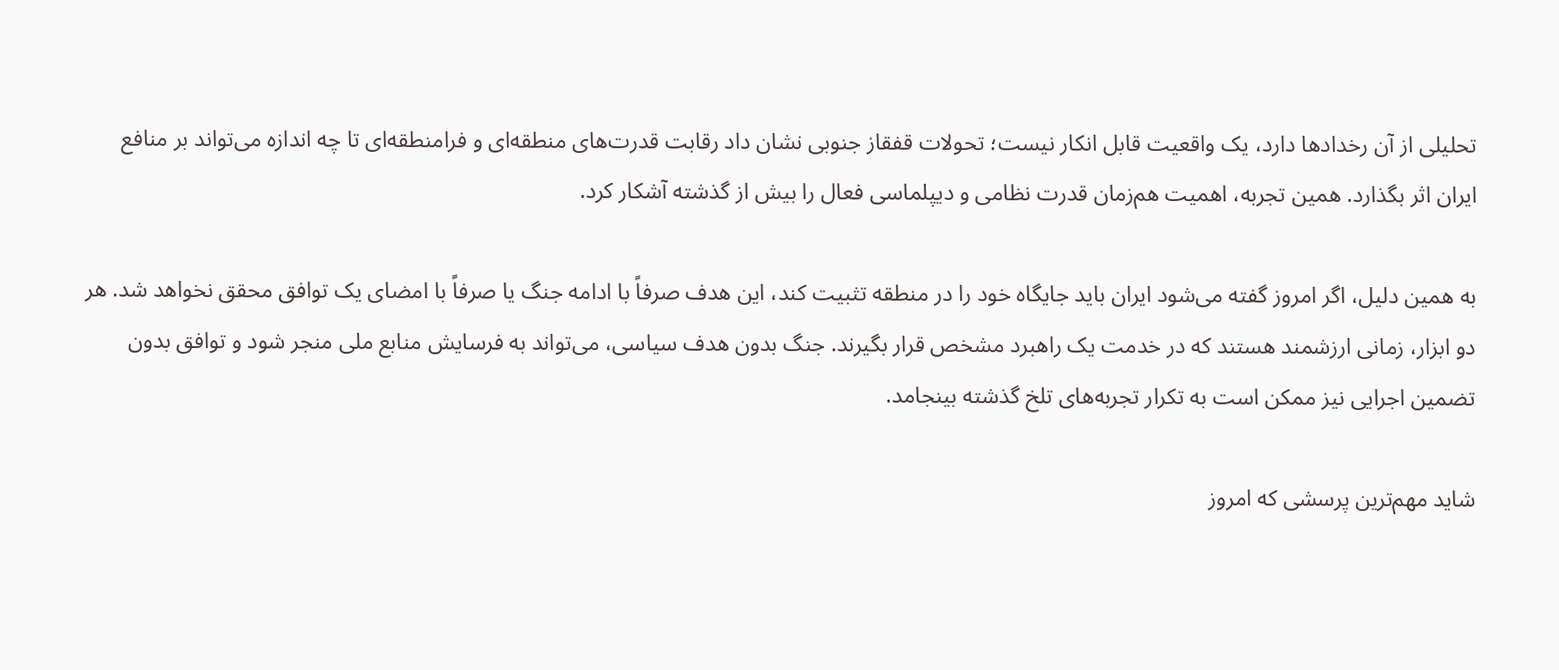تحلیلی از آن رخدادها دارد، یک واقعیت قابل انکار نیست؛ تحولات قفقاز جنوبی نشان داد رقابت قدرت‌های منطقه‌ای و فرامنطقه‌ای تا چه اندازه می‌تواند بر منافع ایران اثر بگذارد. همین تجربه، اهمیت هم‌زمان قدرت نظامی و دیپلماسی فعال را بیش از گذشته آشکار کرد.

به همین دلیل، اگر امروز گفته می‌شود ایران باید جایگاه خود را در منطقه تثبیت کند، این هدف صرفاً با ادامه جنگ یا صرفاً با امضای یک توافق محقق نخواهد شد. هر دو ابزار، زمانی ارزشمند هستند که در خدمت یک راهبرد مشخص قرار بگیرند. جنگ بدون هدف سیاسی، می‌تواند به فرسایش منابع ملی منجر شود و توافق بدون تضمین اجرایی نیز ممکن است به تکرار تجربه‌های تلخ گذشته بینجامد.

شاید مهم‌ترین پرسشی که امروز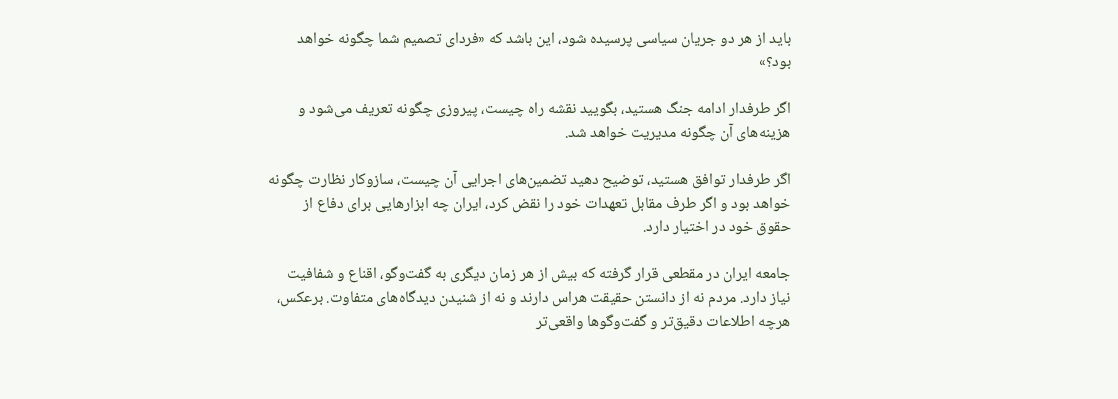باید از هر دو جریان سیاسی پرسیده شود، این باشد که «فردای تصمیم شما چگونه خواهد بود؟»

اگر طرفدار ادامه جنگ هستید، بگویید نقشه راه چیست، پیروزی چگونه تعریف می‌شود و هزینه‌های آن چگونه مدیریت خواهد شد.

اگر طرفدار توافق هستید، توضیح دهید تضمین‌های اجرایی آن چیست، سازوکار نظارت چگونه خواهد بود و اگر طرف مقابل تعهدات خود را نقض کرد، ایران چه ابزارهایی برای دفاع از حقوق خود در اختیار دارد.

جامعه ایران در مقطعی قرار گرفته که بیش از هر زمان دیگری به گفت‌وگو، اقناع و شفافیت نیاز دارد. مردم نه از دانستن حقیقت هراس دارند و نه از شنیدن دیدگاه‌های متفاوت. برعکس، هرچه اطلاعات دقیق‌تر و گفت‌وگوها واقعی‌تر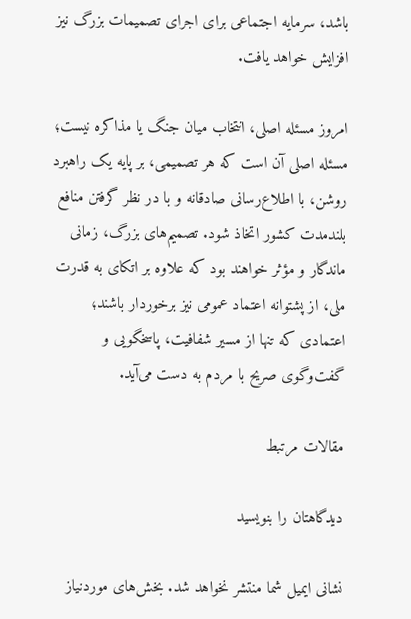باشد، سرمایه اجتماعی برای اجرای تصمیمات بزرگ نیز افزایش خواهد یافت.

امروز مسئله اصلی، انتخاب میان جنگ یا مذاکره نیست؛ مسئله اصلی آن است که هر تصمیمی، بر پایه یک راهبرد روشن، با اطلاع‌رسانی صادقانه و با در نظر گرفتن منافع بلندمدت کشور اتخاذ شود. تصمیم‌های بزرگ، زمانی ماندگار و مؤثر خواهند بود که علاوه بر اتکای به قدرت ملی، از پشتوانه اعتماد عمومی نیز برخوردار باشند؛ اعتمادی که تنها از مسیر شفافیت، پاسخگویی و گفت‌وگوی صریح با مردم به دست می‌آید.

مقالات مرتبط

دیدگاهتان را بنویسید

نشانی ایمیل شما منتشر نخواهد شد. بخش‌های موردنیاز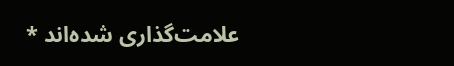علامت‌گذاری شده‌اند *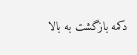دکمه بازگشت به بالا